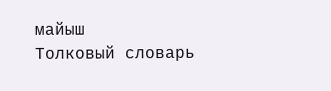майыш
Толковый словарь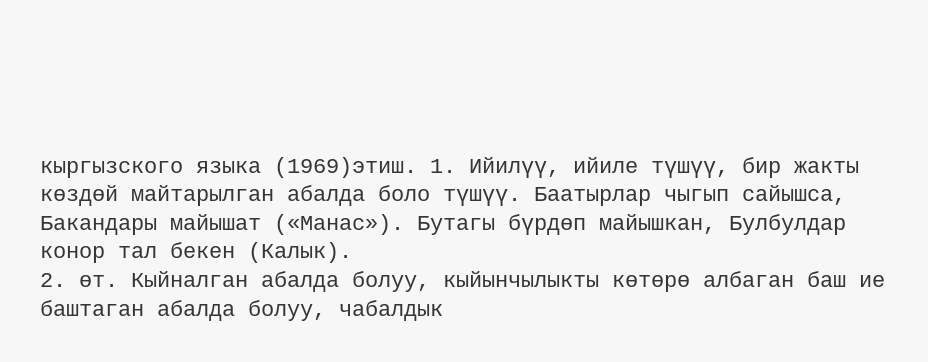кыргызского языка (1969)этиш. 1. Ийилүү, ийиле түшүү, бир жакты көздөй майтарылган абалда боло түшүү. Баатырлар чыгып сайышса, Бакандары майышат («Манас»). Бутагы бүрдөп майышкан, Булбулдар конор тал бекен (Калык).
2. өт. Кыйналган абалда болуу, кыйынчылыкты көтөрө албаган баш ие баштаган абалда болуу, чабалдык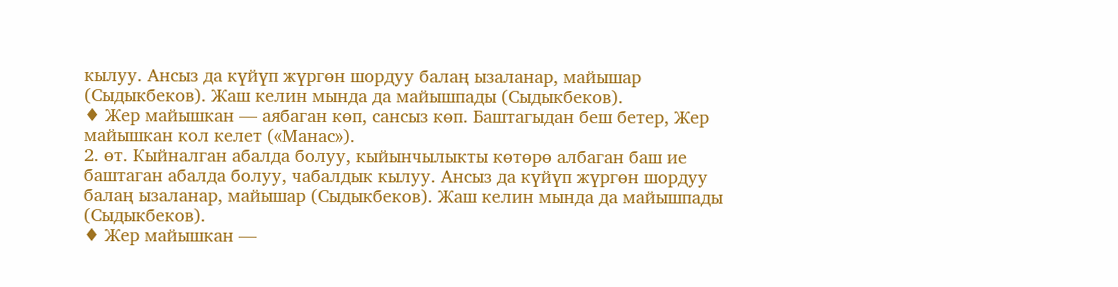кылуу. Ансыз да күйүп жүргөн шордуу балаң ызаланар, майышар (Сыдыкбеков). Жаш келин мында да майышпады (Сыдыкбеков).
♦ Жер майышкан — аябаган көп, сансыз көп. Баштагыдан беш бетер, Жер майышкан кол келет («Манас»).
2. өт. Кыйналган абалда болуу, кыйынчылыкты көтөрө албаган баш ие баштаган абалда болуу, чабалдык кылуу. Ансыз да күйүп жүргөн шордуу балаң ызаланар, майышар (Сыдыкбеков). Жаш келин мында да майышпады (Сыдыкбеков).
♦ Жер майышкан —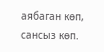аябаган көп, сансыз көп.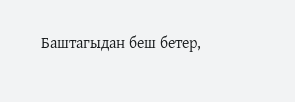Баштагыдан беш бетер,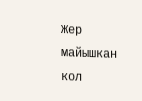Жер майышкан кол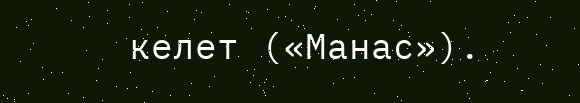келет («Манас»).